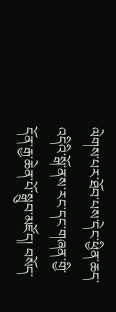ལེགས་པར་ཐོབ་པས་དེང་ཕྱིན་ཆད་འདིའི་སྒོ་ནས་རང་དང་གཞན་གྱི་དོན་རྒྱ་ཆེན་པོ་སྒྲུབ་མཛོད། བསོད་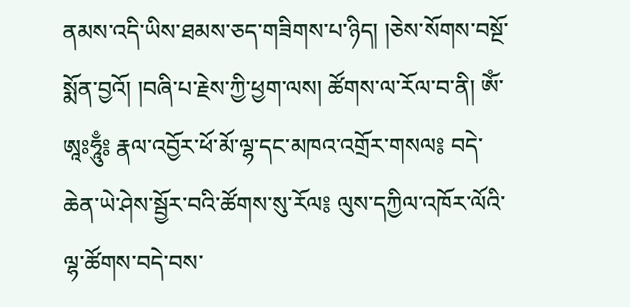ནམས་འདི་ཡིས་ཐམས་ཅད་གཟིགས་པ་ཉིད། །ཅེས་སོགས་བསྔོ་སྨོན་བྱའོ། །བཞི་པ་རྗེས་ཀྱི་ཕྱག་ལས། ཚོགས་ལ་རོལ་བ་ནི། ཨོཾ་ཨཱཿཧཱུྃ༔ རྣལ་འབྱོར་ཕོ་མོ་ལྷ་དང་མཁའ་འགྲོར་གསལ༔ བདེ་ཆེན་ཡེ་ཤེས་སྦྱོར་བའི་ཚོགས་སུ་རོལ༔ ལུས་དཀྱིལ་འཁོར་ལོའི་ལྷ་ཚོགས་བདེ་བས་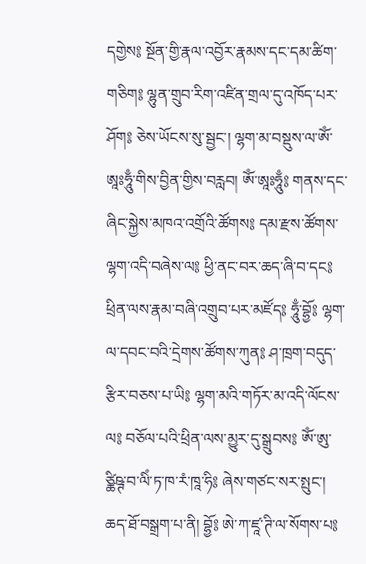དགྱེས༔ སྔོན་གྱི་རྣལ་འབྱོར་རྣམས་དང་དམ་ཚིག་གཅིག༔ ལྷུན་གྲུབ་རིག་འཛིན་གྲལ་དུ་འཁོད་པར་ཤོག༔ ཅེས་ཡོངས་སུ་སྦྱང་། ལྷག་མ་བསྡུས་ལ་ཨོཾ་ཨཱཿཧཱུྃ་གིས་བྱིན་གྱིས་བརླབ། ཨོཾ་ཨཱཿཧཱུྃ༔ གནས་དང་ཞིང་སྐྱེས་མཁའ་འགྲོའི་ཚོགས༔ དམ་རྫས་ཚོགས་ལྷག་འདི་བཞེས་ལ༔ ཕྱི་ནང་བར་ཆད་ཞི་བ་དང༔ ཕྲིན་ལས་རྣམ་བཞི་འགྲུབ་པར་མཛོད༔ ཧཱུྃ་བྷྱོ༔ ལྷག་ལ་དབང་བའི་དྲེགས་ཚོགས་ཀུན༔ ཤ་ཁྲག་བདུད་རྩིར་བཅས་པ་ཡི༔ ལྷག་མའི་གཏོར་མ་འདི་ལོངས་ལ༔ བཅོལ་པའི་ཕྲིན་ལས་མྱུར་དུ་སྒྲུབས༔ ཨོཾ་ཨུ་ཙྪིཥྚ་བ་ལིཾ་ཏ་ཁ་རཾ་ཁཱ་ཧི༔ ཞེས་གཙང་སར་སྤུང་། ཆད་ཐོ་བསྒྲག་པ་ནི། བྷྱོ༔ ཨེ་ཀ་ཛཱ་ཊི་ལ་སོགས་པ༔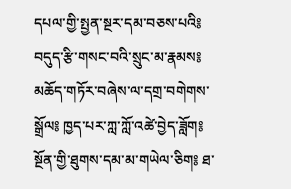དཔལ་གྱི་སྤྱན་སྔར་དམ་བཅས་པའི༔ བདུད་རྩི་གསང་བའི་སྲུང་མ་རྣམས༔ མཆོད་གཏོར་བཞེས་ལ་དགྲ་བགེགས་སྒྲོལ༔ ཁྱད་པར་ཀླ་ཀློ་འཚེ་བྱེད་ཟློག༔ སྔོན་གྱི་ཐུགས་དམ་མ་གཡེལ་ཅིག༔ ཐ་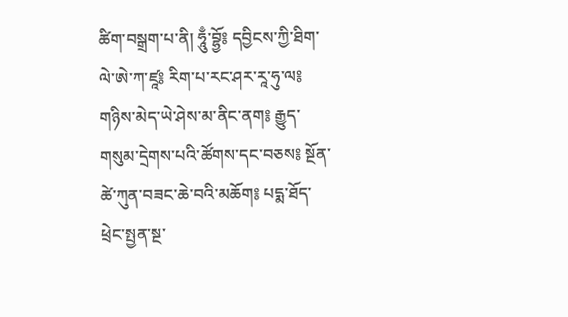ཚིག་བསྒྲག་པ་ནི། ཧཱུྃ་བྷྱོ༔ དབྱིངས་ཀྱི་ཐིག་ལེ་ཨེ་ཀ་ཛཱ༔ རིག་པ་རང་ཤར་རཱ་ཧུ་ལ༔ གཉིས་མེད་ཡེ་ཤེས་མ་ནིང་ནག༔ རྒྱུད་གསུམ་དྲེགས་པའི་ཚོགས་དང་བཅས༔ སྔོན་ཚེ་ཀུན་བཟང་ཆེ་བའི་མཆོག༔ པདྨ་ཐོད་ཕྲེང་སྤྱན་སྔ་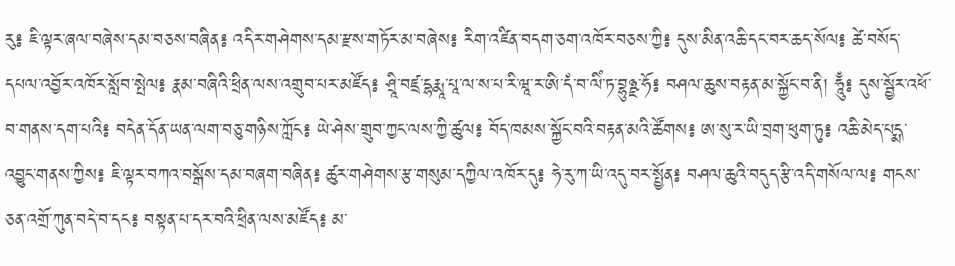རུ༔ ཇི་ལྟར་ཞལ་བཞེས་དམ་བཅས་བཞིན༔ འདིར་གཤེགས་དམ་རྫས་གཏོར་མ་བཞེས༔ རིག་འཛིན་བདག་ཅག་འཁོར་བཅས་ཀྱི༔ དུས་མིན་འཆི་དང་བར་ཆད་སོལ༔ ཚེ་བསོད་དཔལ་འབྱོར་འཁོར་སློབ་སྤེལ༔ རྣམ་བཞིའི་ཕྲིན་ལས་འགྲུབ་པར་མཛོད༔ ཤྲཱི་བཛྲ་དྷརྨཱ་པཱ་ལ་ས་པ་རི་ཝཱ་ར་ཨི་དཾ་བ་ལིཾ་ཏ་བྷུཉྫ་ཧོ༔ བཤལ་ཆུས་བརྟན་མ་སྐྱོང་བ་ནི། ཧཱུྃ༔ དུས་སྦྱོར་འཕོ་བ་གནས་དག་པའི༔ བདེན་དོན་ཡན་ལག་བཅུ་གཉིས་ཀློང༔ ཡེ་ཤེས་གྲུབ་ཀྱང་ལས་ཀྱི་ཚུལ༔ བོད་ཁམས་སྐྱོང་བའི་བརྟན་མའི་ཚོགས༔ ཨ་སུ་ར་ཡི་བྲག་ཕུག་ཏུ༔ འཆི་མེད་པདྨ་འབྱུང་གནས་ཀྱིས༔ ཇི་ལྟར་བཀའ་བསྒོས་དམ་བཞག་བཞིན༔ ཚུར་གཤེགས་རྩ་གསུམ་དཀྱིལ་འཁོར་དུ༔ ཧེ་རུ་ཀ་ཡི་འདུ་བར་སྤྱོན༔ བཤལ་ཆུའི་བདུད་རྩི་འདི་གསོལ་ལ༔ གངས་ཅན་འགྲོ་ཀུན་བདེ་བ་དང༔ བསྟན་པ་དར་བའི་ཕྲིན་ལས་མཛོད༔ མ་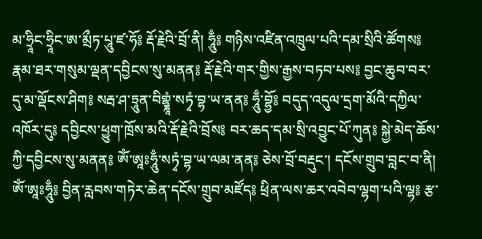མ་ཧྲཱིང་ཧྲཱིང་ཨ་མྲྀཏ་པཱུ་ཛ་ཧོ༔ རྡོ་རྗེའི་བྲོ་ནི། ཧཱུྃ༔ གཉིས་འཛིན་འཁྲུལ་པའི་དམ་སྲིའི་ཚོགས༔ རྣམ་ཐར་གསུམ་ལྡན་དབྱིངས་སུ་མནན༔ རྡོ་རྗེའི་གར་གྱིས་རྒྱས་བཏབ་པས༔ བྱང་ཆུབ་བར་དུ་མ་ལྡོངས་ཤིག༔ སརྦ་ཤ་ཏྲཱུན་བིགྷྣཱཾ་སཏྭཾ་བྷ་ཡ་ནན༔ ཧཱུྃ་བྷྱོ༔ བདུད་འདུལ་དྲག་མོའི་དཀྱིལ་འཁོར་དུ༔ དབྱིངས་ཕྱུག་ཁྲོས་མའི་རྡོ་རྗེའི་བྲོས༔ བར་ཆད་དམ་སྲི་འབྱུང་པོ་ཀུན༔ སྐྱེ་མེད་ཆོས་ཀྱི་དབྱིངས་སུ་མནན༔ ཨོཾ་ཨཱཿཧཱུྃ་སཏྭཾ་བྷ་ཡ་ལམ་ནན༔ ཅེས་བྲོ་བརྡུང་། དངོས་གྲུབ་བླང་བ་ནི། ཨོཾ་ཨཱཿཧཱུྃ༔ བྱིན་རླབས་གཏེར་ཆེན་དངོས་གྲུབ་མཛོད༔ ཕྲིན་ལས་ཆར་འབེབ་ལྷག་པའི་ལྷ༔ རྩ་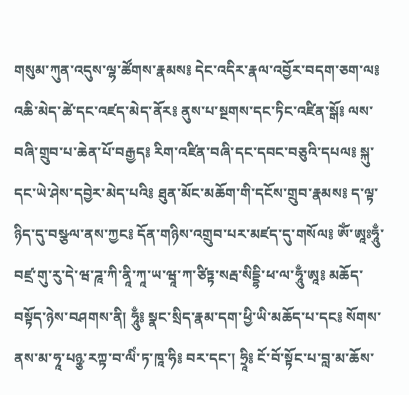གསུམ་ཀུན་འདུས་ལྷ་ཚོགས་རྣམས༔ དེང་འདིར་རྣལ་འབྱོར་བདག་ཅག་ལ༔ འཆི་མེད་ཚེ་དང་འཛད་མེད་ནོར༔ ནུས་པ་སྔགས་དང་ཏིང་འཛིན་སྒོ༔ ལས་བཞི་གྲུབ་པ་ཆེན་པོ་བརྒྱད༔ རིག་འཛིན་བཞི་དང་དབང་བཅུའི་དཔལ༔ སྐུ་དང་ཡེ་ཤེས་དབྱེར་མེད་པའི༔ ཐུན་མོང་མཆོག་གི་དངོས་གྲུབ་རྣམས༔ ད་ལྟ་ཉིད་དུ་བསྩལ་ནས་ཀྱང༔ དོན་གཉིས་འགྲུབ་པར་མཛད་དུ་གསོལ༔ ཨོཾ་ཨཱཿཧཱུྃ་བཛྲ་གུ་རུ་དེ་ཝ་ཌཱ་ཀི་ནཱི་ཀཱ་ཡ་ཝཱ་ཀ་ཙིཏྟ་སརྦ་སིདྡྷི་ཕ་ལ་ཧཱུྃ་ཨཱ༔ མཆོད་བསྟོད་ཉེས་བཤགས་ནི། ཧཱུྃ༔ སྣང་སྲིད་རྣམ་དག་ཕྱི་ཡི་མཆོད་པ་དང༔ སོགས་ནས་མ་ཧཱ་པཉྩ་རཀྟ་བ་ལིཾ་ཏ་ཁཱ་ཧི༔ བར་དང་། ཧྲཱི༔ ངོ་བོ་སྟོང་པ་བླ་མ་ཆོས་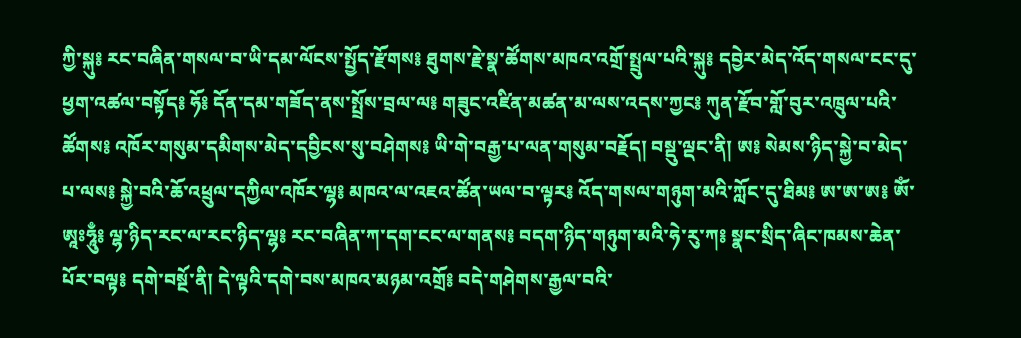ཀྱི་སྐུ༔ རང་བཞིན་གསལ་བ་ཡི་དམ་ལོངས་སྤྱོད་རྫོགས༔ ཐུགས་རྗེ་སྣ་ཚོགས་མཁའ་འགྲོ་སྤྲུལ་པའི་སྐུ༔ དབྱེར་མེད་འོད་གསལ་ངང་དུ་ཕྱག་འཚལ་བསྟོད༔ ཧོ༔ དོན་དམ་གཟོད་ནས་སྤྲོས་བྲལ་ལ༔ གཟུང་འཛིན་མཚན་མ་ལས་འདས་ཀྱང༔ ཀུན་རྫོབ་གློ་བུར་འཁྲུལ་པའི་ཚོགས༔ འཁོར་གསུམ་དམིགས་མེད་དབྱིངས་སུ་བཤེགས༔ ཡི་གེ་བརྒྱ་པ་ལན་གསུམ་བརྗོད། བསྡུ་ལྡང་ནི། ཨ༔ སེམས་ཉིད་སྐྱེ་བ་མེད་པ་ལས༔ སྐྱེ་བའི་ཆོ་འཕྲུལ་དཀྱིལ་འཁོར་ལྷ༔ མཁའ་ལ་འཇའ་ཚོན་ཡལ་བ་ལྟར༔ འོད་གསལ་གཉུག་མའི་ཀློང་དུ་ཐིམ༔ ཨ་ཨ་ཨ༔ ཨོཾ་ཨཱཿཧཱུྃ༔ ལྷ་ཉིད་རང་ལ་རང་ཉིད་ལྷ༔ རང་བཞིན་ཀ་དག་ངང་ལ་གནས༔ བདག་ཉིད་གཉུག་མའི་ཧེ་རུ་ཀ༔ སྣང་སྲིད་ཞིང་ཁམས་ཆེན་པོར་བལྟ༔ དགེ་བསྔོ་ནི། དེ་ལྟའི་དགེ་བས་མཁའ་མཉམ་འགྲོ༔ བདེ་གཤེགས་རྒྱལ་བའི་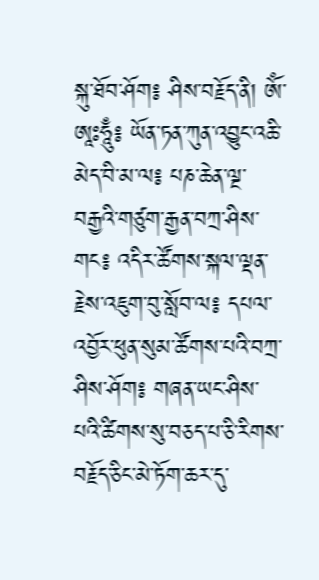སྐུ་ཐོབ་ཤོག༔ ཤིས་བརྗོད་ནི། ཨོཾ་ཨཱཿཧཱུྃ༔ ཡོན་ཏན་ཀུན་འབྱུང་འཆི་མེད་བི་མ་ལ༔ པཎ་ཆེན་ལྔ་བརྒྱའི་གཙུག་རྒྱན་བཀྲ་ཤིས་གང༔ འདིར་ཚོགས་སྐལ་ལྡན་རྗེས་འཇུག་བུ་སློབ་ལ༔ དཔལ་འབྱོར་ཕུན་སུམ་ཚོགས་པའི་བཀྲ་ཤིས་ཤོག༔ གཞན་ཡང་ཤིས་པའི་ཚིགས་སུ་བཅད་པ་ཅི་རིགས་བརྗོད་ཅིང་མེ་ཏོག་ཆར་དུ་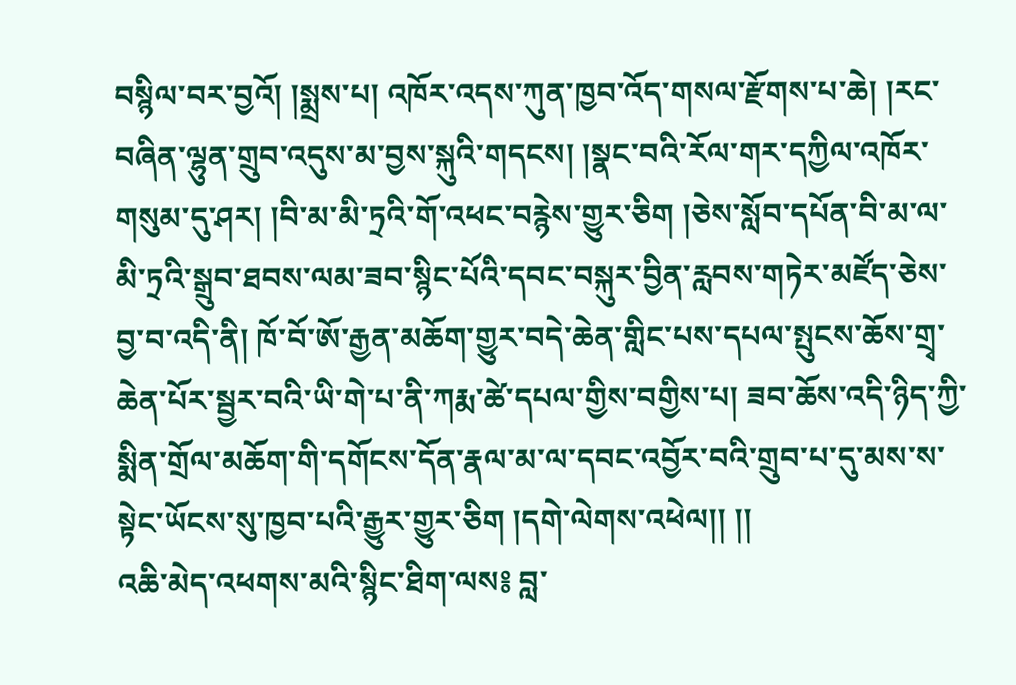བསྙིལ་བར་བྱའོ། །སྨྲས་པ། འཁོར་འདས་ཀུན་ཁྱབ་འོད་གསལ་རྫོགས་པ་ཆེ། །རང་བཞིན་ལྷུན་གྲུབ་འདུས་མ་བྱས་སྐུའི་གདངས། །སྣང་བའི་རོལ་གར་དཀྱིལ་འཁོར་གསུམ་དུ་ཤར། །བི་མ་མི་ཏྲའི་གོ་འཕང་བརྙེས་གྱུར་ཅིག །ཅེས་སློབ་དཔོན་བི་མ་ལ་མི་ཏྲའི་སྒྲུབ་ཐབས་ལམ་ཟབ་སྙིང་པོའི་དབང་བསྐུར་བྱིན་རླབས་གཏེར་མཛོད་ཅེས་བྱ་བ་འདི་ནི། ཁོ་བོ་ཨོ་རྒྱན་མཆོག་གྱུར་བདེ་ཆེན་གླིང་པས་དཔལ་སྤུངས་ཆོས་གྲྭ་ཆེན་པོར་སྦྱར་བའི་ཡི་གེ་པ་ནི་ཀརྨ་ཚེ་དཔལ་གྱིས་བགྱིས་པ། ཟབ་ཆོས་འདི་ཉིད་ཀྱི་སྨིན་གྲོལ་མཆོག་གི་དགོངས་དོན་རྣལ་མ་ལ་དབང་འབྱོར་བའི་གྲུབ་པ་དུ་མས་ས་སྟེང་ཡོངས་སུ་ཁྱབ་པའི་རྒྱུར་གྱུར་ཅིག །དགེ་ལེགས་འཕེལ།། །།
འཆི་མེད་འཕགས་མའི་སྙིང་ཐིག་ལས༔ བླ་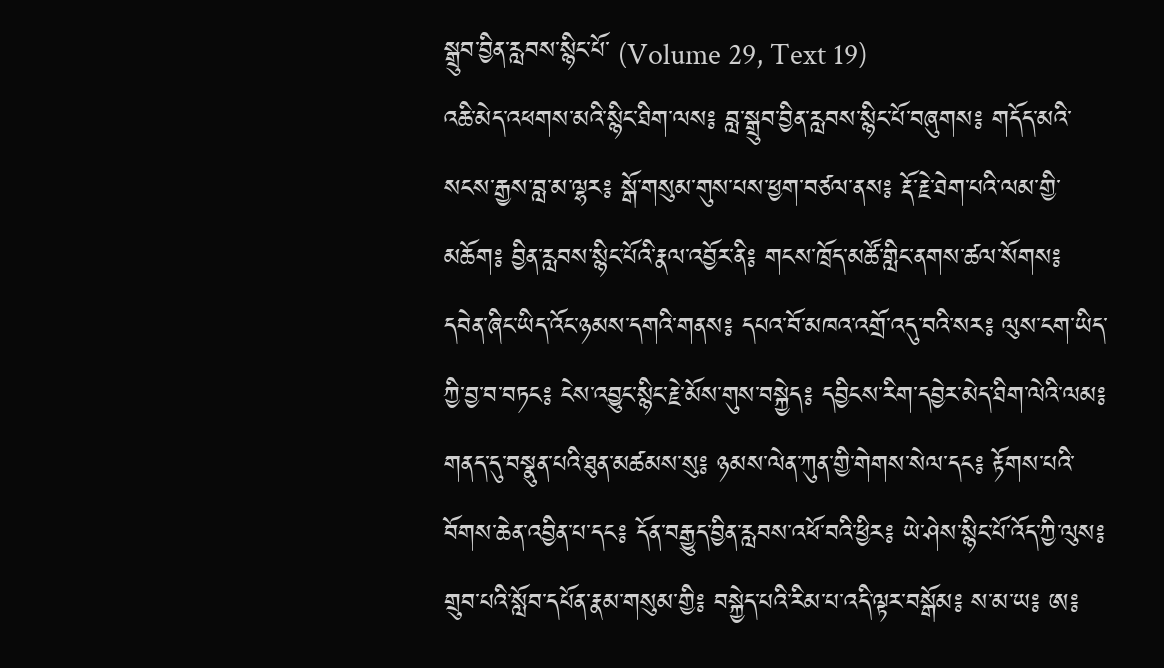སྒྲུབ་བྱིན་རླབས་སྙིང་པོ་ (Volume 29, Text 19)
འཆི་མེད་འཕགས་མའི་སྙིང་ཐིག་ལས༔ བླ་སྒྲུབ་བྱིན་རླབས་སྙིང་པོ་བཞུགས༔ གདོད་མའི་སངས་རྒྱས་བླ་མ་ལྷར༔ སྒོ་གསུམ་གུས་པས་ཕྱག་བཙལ་ནས༔ རྡོ་རྗེ་ཐེག་པའི་ལམ་གྱི་མཆོག༔ བྱིན་རླབས་སྙིང་པོའི་རྣལ་འབྱོར་ནི༔ གངས་ཁྲོད་མཚོ་གླིང་ནགས་ཚལ་སོགས༔ དབེན་ཞིང་ཡིད་འོང་ཉམས་དགའི་གནས༔ དཔའ་བོ་མཁའ་འགྲོ་འདུ་བའི་སར༔ ལུས་ངག་ཡིད་ཀྱི་བྱ་བ་བཏང༔ ངེས་འབྱུང་སྙིང་རྗེ་མོས་གུས་བསྐྱེད༔ དབྱིངས་རིག་དབྱེར་མེད་ཐིག་ལེའི་ལམ༔ གནད་དུ་བསྣུན་པའི་ཐུན་མཚམས་སུ༔ ཉམས་ལེན་ཀུན་གྱི་གེགས་སེལ་དང༔ རྟོགས་པའི་བོགས་ཆེན་འབྱིན་པ་དང༔ དོན་བརྒྱུད་བྱིན་རླབས་འཕོ་བའི་ཕྱིར༔ ཡེ་ཤེས་སྙིང་པོ་འོད་ཀྱི་ལུས༔ གྲུབ་པའི་སློབ་དཔོན་རྣམ་གསུམ་གྱི༔ བསྐྱེད་པའི་རིམ་པ་འདི་ལྟར་བསྒོམ༔ ས་མ་ཡ༔ ཨ༔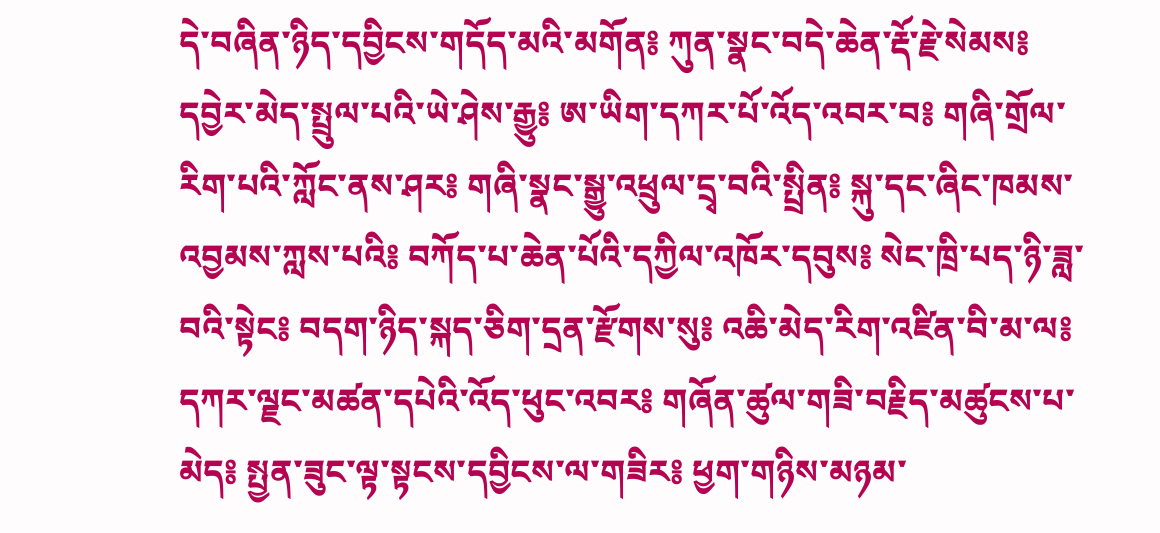དེ་བཞིན་ཉིད་དབྱིངས་གདོད་མའི་མགོན༔ ཀུན་སྣང་བདེ་ཆེན་རྡོ་རྗེ་སེམས༔ དབྱེར་མེད་སྤྲུལ་པའི་ཡེ་ཤེས་རྒྱུ༔ ཨ་ཡིག་དཀར་པོ་འོད་འབར་བ༔ གཞི་གྲོལ་རིག་པའི་ཀློང་ནས་ཤར༔ གཞི་སྣང་སྒྱུ་འཕྲུལ་དྲྭ་བའི་སྤྲིན༔ སྐུ་དང་ཞིང་ཁམས་འབྱམས་ཀླས་པའི༔ བཀོད་པ་ཆེན་པོའི་དཀྱིལ་འཁོར་དབུས༔ སེང་ཁྲི་པད་ཉི་ཟླ་བའི་སྟེང༔ བདག་ཉིད་སྐད་ཅིག་དྲན་རྫོགས་སུ༔ འཆི་མེད་རིག་འཛིན་བི་མ་ལ༔ དཀར་ལྗང་མཚན་དཔེའི་འོད་ཕུང་འབར༔ གཞོན་ཚུལ་གཟི་བརྗིད་མཚུངས་པ་མེད༔ སྤྱན་ཟུང་ལྟ་སྟངས་དབྱིངས་ལ་གཟིར༔ ཕྱག་གཉིས་མཉམ་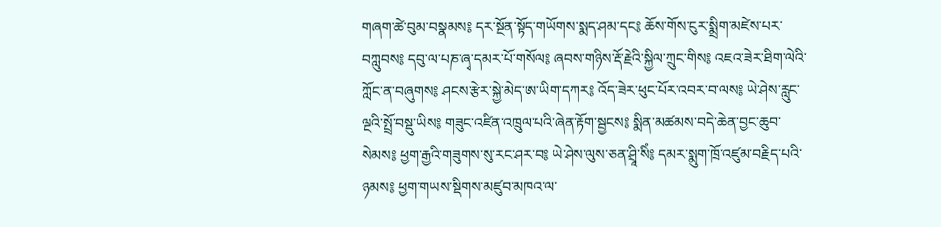གཞག་ཚེ་བུམ་བསྣམས༔ དར་སྔོན་སྟོད་གཡོགས་སྨད་ཤམ་དང༔ ཆོས་གོས་ངུར་སྨྲིག་མཛེས་པར་བཀླུབས༔ དབུ་ལ་པཎ་ཞྭ་དམར་པོ་གསོལ༔ ཞབས་གཉིས་རྡོ་རྗེའི་སྐྱིལ་ཀྲུང་གིས༔ འཇའ་ཟེར་ཐིག་ལེའི་ཀློང་ན་བཞུགས༔ ཤངས་རྩེར་སྐྱེ་མེད་ཨ་ཡིག་དཀར༔ འོད་ཟེར་ཕུང་པོར་འབར་བ་ལས༔ ཡེ་ཤེས་རླུང་ལྔའི་སྤྲོ་བསྡུ་ཡིས༔ གཟུང་འཛིན་འཁྲུལ་པའི་ཞེན་རྟོག་སྦྱངས༔ སྨིན་མཚམས་བདེ་ཆེན་བྱང་ཆུབ་སེམས༔ ཕྱག་རྒྱའི་གཟུགས་སུ་རང་ཤར་བ༔ ཡེ་ཤེས་ལུས་ཅན་ཤྲཱི་སིཾ༔ དམར་སྨུག་ཁྲོ་འཛུམ་བརྗིད་པའི་ཉམས༔ ཕྱག་གཡས་སྡིགས་མཛུབ་མཁའ་ལ་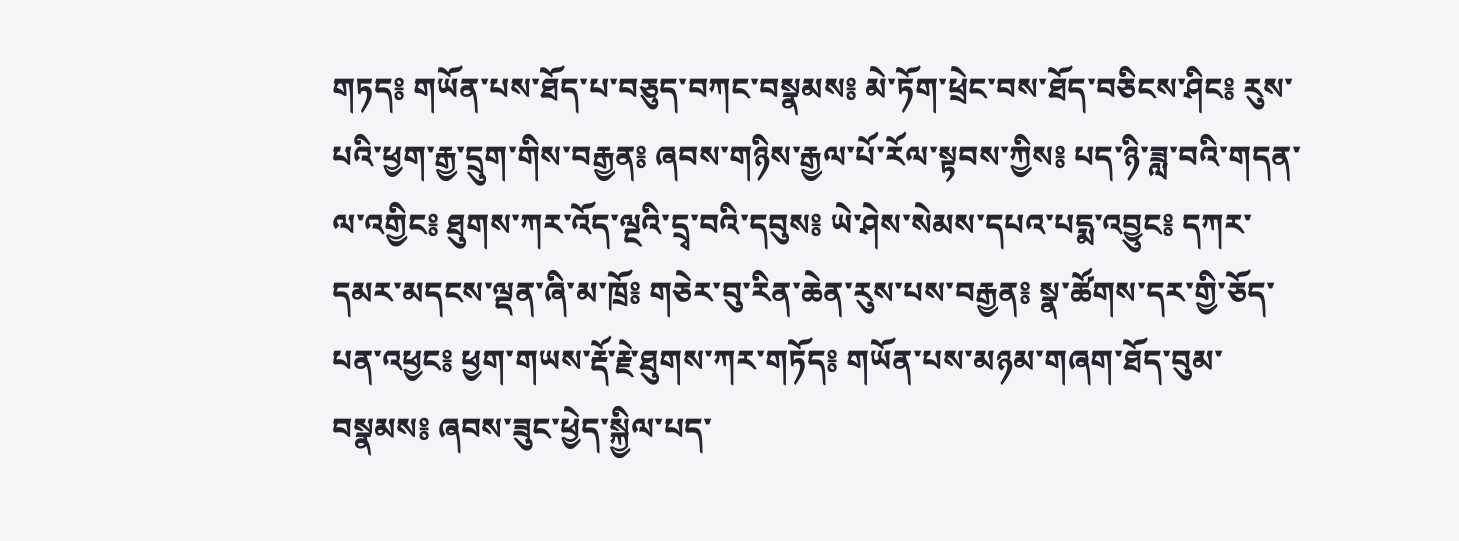གཏད༔ གཡོན་པས་ཐོད་པ་བཅུད་བཀང་བསྣམས༔ མེ་ཏོག་ཕྲེང་བས་ཐོད་བཅིངས་ཤིང༔ རུས་པའི་ཕྱག་རྒྱ་དྲུག་གིས་བརྒྱན༔ ཞབས་གཉིས་རྒྱལ་པོ་རོལ་སྟབས་ཀྱིས༔ པད་ཉི་ཟླ་བའི་གདན་ལ་འགྱིང༔ ཐུགས་ཀར་འོད་ལྔའི་དྲྭ་བའི་དབུས༔ ཡེ་ཤེས་སེམས་དཔའ་པདྨ་འབྱུང༔ དཀར་དམར་མདངས་ལྡན་ཞི་མ་ཁྲོ༔ གཅེར་བུ་རིན་ཆེན་རུས་པས་བརྒྱན༔ སྣ་ཚོགས་དར་གྱི་ཅོད་པན་འཕྱང༔ ཕྱག་གཡས་རྡོ་རྗེ་ཐུགས་ཀར་གཏོད༔ གཡོན་པས་མཉམ་གཞག་ཐོད་བུམ་བསྣམས༔ ཞབས་ཟུང་ཕྱེད་སྐྱིལ་པད་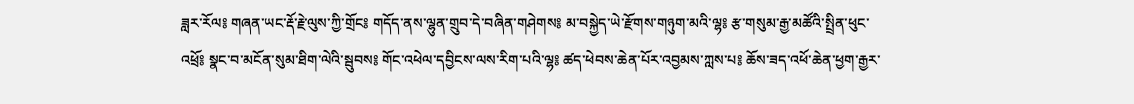ཟླར་རོལ༔ གཞན་ཡང་རྡོ་རྗེ་ལུས་ཀྱི་གྲོང༔ གདོད་ནས་ལྷུན་གྲུབ་དེ་བཞིན་གཤེགས༔ མ་བསྐྱེད་ཡེ་རྫོགས་གཉུག་མའི་ལྷ༔ རྩ་གསུམ་རྒྱ་མཚོའི་སྤྲིན་ཕུང་འཕྲོ༔ སྣང་བ་མངོན་སུམ་ཐིག་ལེའི་སྦུབས༔ གོང་འཕེལ་དབྱིངས་ལས་རིག་པའི་ལྷ༔ ཚད་ཕེབས་ཆེན་པོར་འབྱམས་ཀླས་པ༔ ཆོས་ཟད་འཕོ་ཆེན་ཕྱག་རྒྱར་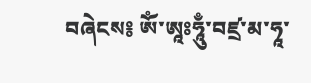བཞེངས༔ ཨོཾ་ཨཱཿཧཱུྃ་བཛྲ་མ་ཧཱ་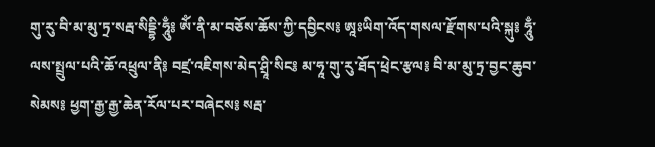གུ་རུ་བི་མ་མུ་ཏྲ་སརྦ་སིདྡྷི་ཧཱུྃ༔ ཨོཾ་ནི་མ་བཅོས་ཆོས་ཀྱི་དབྱིངས༔ ཨཱཿཡིག་འོད་གསལ་རྫོགས་པའི་སྐུ༔ ཧཱུྃ་ལས་སྤྲུལ་པའི་ཆོ་འཕྲུལ་ནི༔ བཛྲ་འཇིགས་མེད་ཤྲཱི་སིང༔ མ་ཧཱ་གུ་རུ་ཐོད་ཕྲེང་རྩལ༔ བི་མ་མུ་ཏྲ་བྱང་ཆུབ་སེམས༔ ཕྱག་རྒྱ་རྒྱ་ཆེན་རོལ་པར་བཞེངས༔ སརྦ་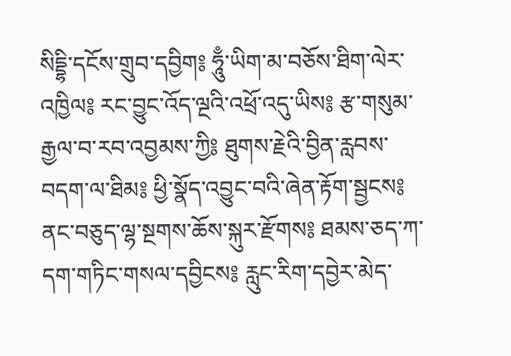སིདྡྷི་དངོས་གྲུབ་དབྱིག༔ ཧཱུྃ་ཡིག་མ་བཅོས་ཐིག་ལེར་འཁྱིལ༔ རང་བྱུང་འོད་ལྔའི་འཕྲོ་འདུ་ཡིས༔ རྩ་གསུམ་རྒྱལ་བ་རབ་འབྱམས་ཀྱི༔ ཐུགས་རྗེའི་བྱིན་རླབས་བདག་ལ་ཐིམ༔ ཕྱི་སྣོད་འབྱུང་བའི་ཞེན་རྟོག་སྦྱངས༔ ནང་བཅུད་ལྷ་སྔགས་ཆོས་སྐུར་རྫོགས༔ ཐམས་ཅད་ཀ་དག་གཏིང་གསལ་དབྱིངས༔ རླུང་རིག་དབྱེར་མེད་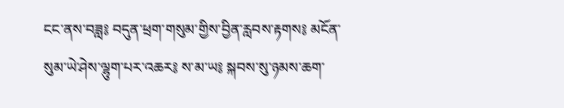ངང་ནས་བཟླ༔ བདུན་ཕྲག་གསུམ་གྱིས་བྱིན་རླབས་རྟགས༔ མངོན་སུམ་ཡེ་ཤེས་ལྷུག་པར་འཆར༔ ས་མ་ཡ༔ སྐབས་སུ་ཉམས་ཆག་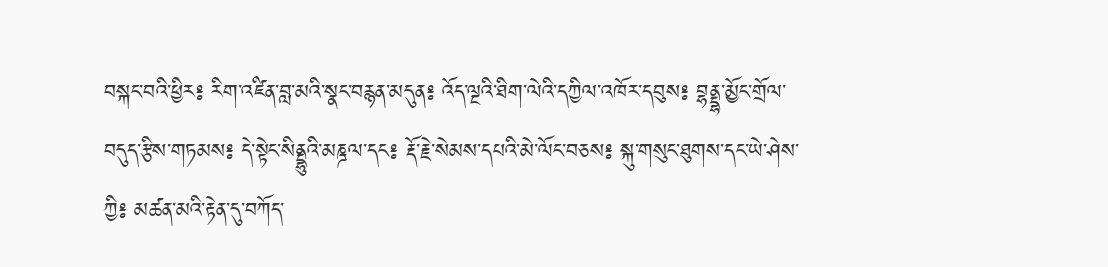བསྐང་བའི་ཕྱིར༔ རིག་འཛིན་བླ་མའི་སྣང་བརྙན་མདུན༔ འོད་ལྔའི་ཐིག་ལེའི་དཀྱིལ་འཁོར་དབུས༔ བྷནྡྷ་མྱོང་གྲོལ་བདུད་རྩིས་གཏམས༔ དེ་སྟེང་སིནྡྷུའི་མཎྜལ་དང༔ རྡོ་རྗེ་སེམས་དཔའི་མེ་ལོང་བཅས༔ སྐུ་གསུང་ཐུགས་དང་ཡེ་ཤེས་ཀྱི༔ མཚན་མའི་རྟེན་དུ་བཀོད་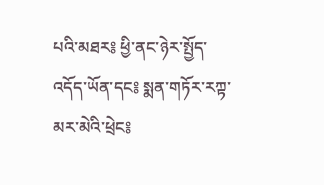པའི་མཐར༔ ཕྱི་ནང་ཉེར་སྤྱོད་འདོད་ཡོན་དང༔ སྨན་གཏོར་རཀྟ་མར་མེའི་ཕྲེང༔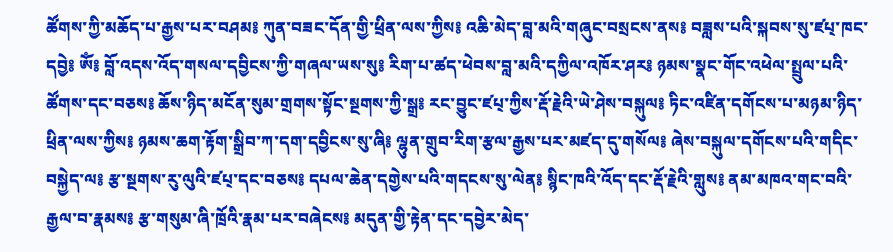ཚོགས་ཀྱི་མཆོད་པ་རྒྱས་པར་བཤམ༔ ཀུན་བཟང་དོན་གྱི་ཕྲིན་ལས་ཀྱིས༔ འཆི་མེད་བླ་མའི་གཞུང་བསྲངས་ནས༔ བཟླས་པའི་སྐབས་སུ་ཛཔ྄་ཁང་དབྱེ༔ ཨོཾ༔ བློ་འདས་འོད་གསལ་དབྱིངས་ཀྱི་གཞལ་ཡས་སུ༔ རིག་པ་ཚད་ཕེབས་བླ་མའི་དཀྱིལ་འཁོར་ཤར༔ ཉམས་སྣང་གོང་འཕེལ་སྤྲུལ་པའི་ཚོགས་དང་བཅས༔ ཆོས་ཉིད་མངོན་སུམ་གྲགས་སྟོང་སྔགས་ཀྱི་སྒྲ༔ རང་བྱུང་ཛཔ྄་ཀྱིས་རྡོ་རྗེའི་ཡེ་ཤེས་བསྐུལ༔ ཏིང་འཛིན་དགོངས་པ་མཉམ་ཉིད་ཕྲིན་ལས་ཀྱིས༔ ཉམས་ཆག་རྟོག་སྒྲིབ་ཀ་དག་དབྱིངས་སུ་ཞི༔ ལྷུན་གྲུབ་རིག་རྩལ་རྒྱས་པར་མཛད་དུ་གསོལ༔ ཞེས་བསྐུལ་དགོངས་པའི་གདིང་བསྐྱེད་ལ༔ རྩ་སྔགས་རུ་ལུའི་ཛཔ྄་དང་བཅས༔ དཔལ་ཆེན་དགྱེས་པའི་གདངས་སུ་ལེན༔ སྙིང་ཁའི་འོད་དང་རྡོ་རྗེའི་གླུས༔ ནམ་མཁའ་གང་བའི་རྒྱལ་བ་རྣམས༔ རྩ་གསུམ་ཞི་ཁྲོའི་རྣམ་པར་བཞེངས༔ མདུན་གྱི་རྟེན་དང་དབྱེར་མེད་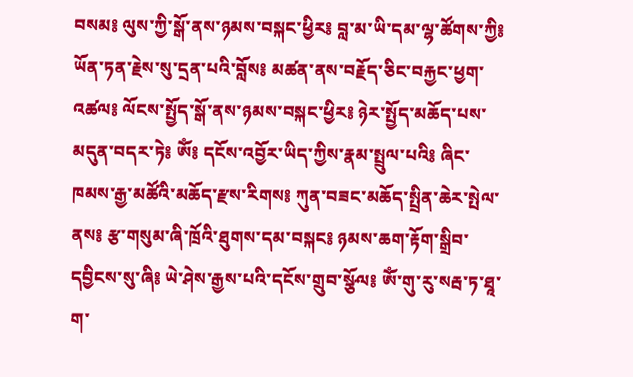བསམ༔ ལུས་ཀྱི་སྒོ་ནས་ཉམས་བསྐང་ཕྱིར༔ བླ་མ་ཡི་དམ་ལྷ་ཚོགས་ཀྱི༔ ཡོན་ཏན་རྗེས་སུ་དྲན་པའི་བློས༔ མཚན་ནས་བརྗོད་ཅིང་བརྐྱང་ཕྱག་འཚལ༔ ལོངས་སྤྱོད་སྒོ་ནས་ཉམས་བསྐང་ཕྱིར༔ ཉེར་སྤྱོད་མཆོད་པས་མདུན་བདར་ཏེ༔ ཨོཾ༔ དངོས་འབྱོར་ཡིད་ཀྱིས་རྣམ་སྤྲུལ་པའི༔ ཞིང་ཁམས་རྒྱ་མཚོའི་མཆོད་རྫས་རིགས༔ ཀུན་བཟང་མཆོད་སྤྲིན་ཆེར་སྤེལ་ནས༔ རྩ་གསུམ་ཞི་ཁྲོའི་ཐུགས་དམ་བསྐང༔ ཉམས་ཆག་རྟོག་སྒྲིབ་དབྱིངས་སུ་ཞི༔ ཡེ་ཤེས་རྒྱས་པའི་དངོས་གྲུབ་སྩོལ༔ ཨོཾ་གུ་རུ་སརྦ་ཏ་ཐཱ་ག་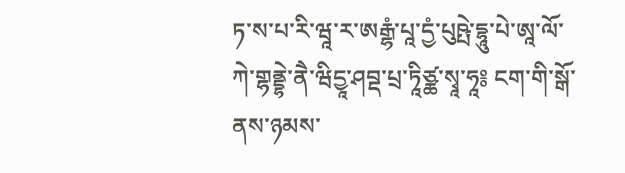ཏ་ས་པ་རི་ཝཱ་ར་ཨརྒྷཾ་པཱ་དྱཾ་པུཥྤེ་དྷཱུ་པེ་ཨཱ་ལོ་ཀེ་གྷནྡྷེ་ནཻ་ཝིདྱཱ་ཤབྡ་པྲ་ཏཱིཙྪ་སྭཱ་ཧཱ༔ ངག་གི་སྒོ་ནས་ཉམས་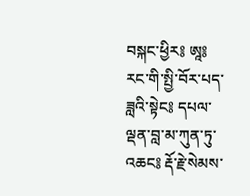བསྐང་ཕྱིར༔ ཨཱ༔ རང་གི་སྤྱི་བོར་པད་ཟླའི་སྟེང༔ དཔལ་ལྡན་བླ་མ་ཀུན་ཏུ་འཆང༔ རྡོ་རྗེ་སེམས་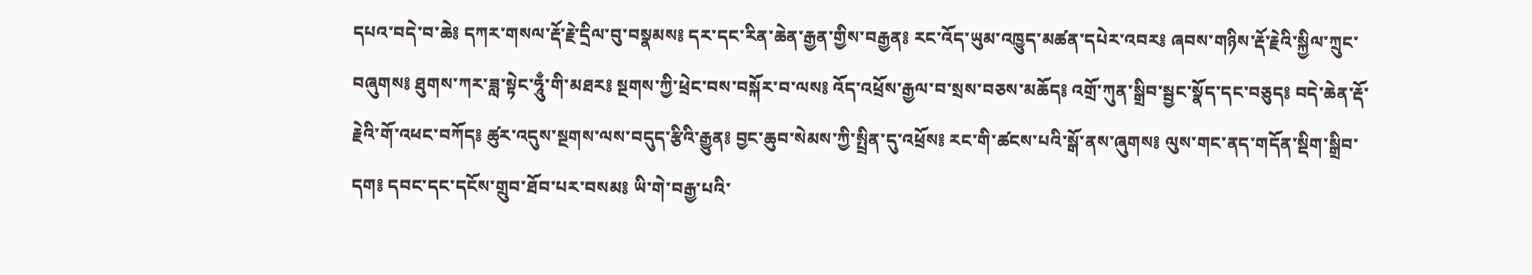དཔའ་བདེ་བ་ཆེ༔ དཀར་གསལ་རྡོ་རྗེ་དྲིལ་བུ་བསྣམས༔ དར་དང་རིན་ཆེན་རྒྱན་གྱིས་བརྒྱན༔ རང་འོད་ཡུམ་འཁྱུད་མཚན་དཔེར་འབར༔ ཞབས་གཉིས་རྡོ་རྗེའི་སྐྱིལ་ཀྲུང་བཞུགས༔ ཐུགས་ཀར་ཟླ་སྟེང་ཧཱུྃ་གི་མཐར༔ སྔགས་ཀྱི་ཕྲེང་བས་བསྐོར་བ་ལས༔ འོད་འཕྲོས་རྒྱལ་བ་སྲས་བཅས་མཆོད༔ འགྲོ་ཀུན་སྒྲིབ་སྦྱང་སྣོད་དང་བཅུད༔ བདེ་ཆེན་རྡོ་རྗེའི་གོ་འཕང་བཀོད༔ ཚུར་འདུས་སྔགས་ལས་བདུད་རྩིའི་རྒྱུན༔ བྱང་ཆུབ་སེམས་ཀྱི་སྤྲིན་དུ་འཕྲོས༔ རང་གི་ཚངས་པའི་སྒོ་ནས་ཞུགས༔ ལུས་གང་ནད་གདོན་སྡིག་སྒྲིབ་དག༔ དབང་དང་དངོས་གྲུབ་ཐོབ་པར་བསམ༔ ཡི་གེ་བརྒྱ་པའི་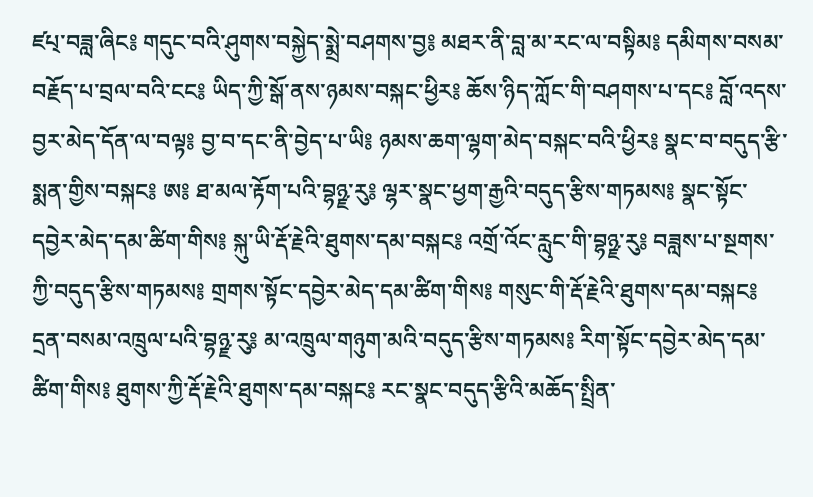ཛཔ྄་བཟླ་ཞིང༔ གདུང་བའི་ཤུགས་བསྐྱེད་སྨྲེ་བཤགས་བྱ༔ མཐར་ནི་བླ་མ་རང་ལ་བསྟིམ༔ དམིགས་བསམ་བརྗོད་པ་བྲལ་བའི་ངང༔ ཡིད་ཀྱི་སྒོ་ནས་ཉམས་བསྐང་ཕྱིར༔ ཆོས་ཉིད་ཀློང་གི་བཤགས་པ་དང༔ བློ་འདས་བྱར་མེད་དོན་ལ་བལྟ༔ བྱ་བ་དང་ནི་བྱེད་པ་ཡི༔ ཉམས་ཆག་ལྷག་མེད་བསྐང་བའི་ཕྱིར༔ སྣང་བ་བདུད་རྩི་སྨན་གྱིས་བསྐང༔ ཨ༔ ཐ་མལ་རྟོག་པའི་བྷཉྫ་རུ༔ ལྷར་སྣང་ཕྱག་རྒྱའི་བདུད་རྩིས་གཏམས༔ སྣང་སྟོང་དབྱེར་མེད་དམ་ཚིག་གིས༔ སྐུ་ཡི་རྡོ་རྗེའི་ཐུགས་དམ་བསྐང༔ འགྲོ་འོང་རླུང་གི་བྷཉྫ་རུ༔ བཟླས་པ་སྔགས་ཀྱི་བདུད་རྩིས་གཏམས༔ གྲགས་སྟོང་དབྱེར་མེད་དམ་ཚིག་གིས༔ གསུང་གི་རྡོ་རྗེའི་ཐུགས་དམ་བསྐང༔ དྲན་བསམ་འཁྲུལ་པའི་བྷཉྫ་རུ༔ མ་འཁྲུལ་གཉུག་མའི་བདུད་རྩིས་གཏམས༔ རིག་སྟོང་དབྱེར་མེད་དམ་ཚིག་གིས༔ ཐུགས་ཀྱི་རྡོ་རྗེའི་ཐུགས་དམ་བསྐང༔ རང་སྣང་བདུད་རྩིའི་མཆོད་སྤྲིན་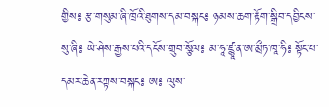གྱིས༔ རྩ་གསུམ་ཞི་ཁྲོའི་ཐུགས་དམ་བསྐང༔ ཉམས་ཆག་རྟོག་སྒྲིབ་དབྱིངས་སུ་ཞི༔ ཡེ་ཤེས་རྒྱས་པའི་དངོས་གྲུབ་སྩོལ༔ མ་ཧཱ་ཛྙཱ་ན་ཨ་མྲྀཏ་ཁཱ་ཧི༔ སྟོང་པ་དམར་ཆེན་རཀྟས་བསྐང༔ ཨ༔ ལུས་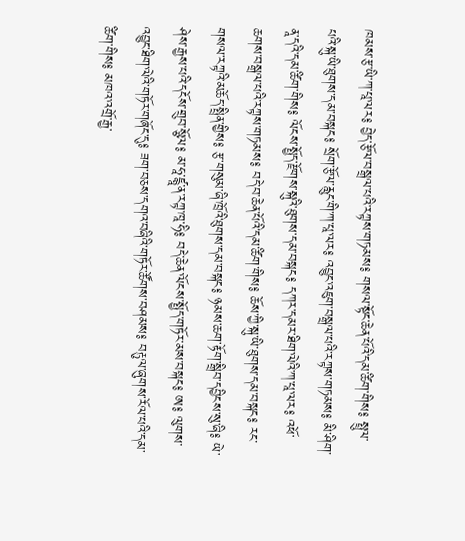ཁམས་རྩ་ཡི་ཀ་པཱ་ལར༔ བྱེད་རྩོལ་བསྒྲལ་པའི་རཀྟས་གཏམས༔ གསལ་སྟོང་ཆེན་པོའི་དམ་ཚིག་གིས༔ སྤྲུལ་པའི་སྐུ་ཡི་ཐུགས་དམ་བསྐང༔ སྲོག་རྩོལ་རླུང་གི་ཀ་པཱ་ལར༔ འབྱུང་འཇུག་བསྒྲལ་པའི་རཀྟས་གཏམས༔ མི་ཤིག་ནཱ་དའི་དམ་ཚིག་གིས༔ ལོངས་སྤྱོད་རྫོགས་སྐུའི་ཐུགས་དམ་བསྐང༔ དཀར་དམར་ཐིག་ལེའི་ཀ་པཱ་ལར༔ འཕོ་ཆགས་བསྒྲལ་པའི་རཀྟས་གཏམས༔ བདེ་བ་ཆེན་པོའི་དམ་ཚིག་གིས༔ ཆོས་ཀྱི་སྐུ་ཡི་ཐུགས་དམ་བསྐང༔ རང་གསལ་རཀྟའི་མཆོད་སྤྲིན་གྱིས༔ རྩ་གསུམ་ཞི་ཁྲོའི་ཐུགས་དམ་བསྐང༔ ཉམས་ཆག་རྟོག་སྒྲིབ་དབྱིངས་སུ་ཞི༔ ཡེ་ཤེས་རྒྱས་པའི་དངོས་གྲུབ་སྩོལ༔ མ་ཧཱ་ཛྙཱ་ན་རཀྟ་ཁཱ་ཧི༔ བདེ་ཆེན་ལོངས་སྤྱོད་གཏོར་མས་བསྐང༔ ཨ༔ ལུགས་འབྱུང་ཐིག་ལེའི་གཏོར་གཞོང་དུ༔ ཟག་བཅས་དགའ་བཞིའི་གཏོར་ཚོགས་བཤམས༔ བརྟུལ་ཞུགས་རོལ་པའི་དམ་ཚིག་གིས༔ མཁའ་འགྲོ་རྒྱ་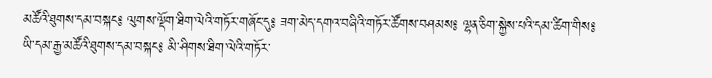མཚོའི་ཐུགས་དམ་བསྐང༔ ལུགས་ལྡོག་ཐིག་ལེའི་གཏོར་གཞོང་དུ༔ ཟག་མེད་དགའ་བཞིའི་གཏོར་ཚོགས་བཤམས༔ ལྷན་ཅིག་སྐྱེས་པའི་དམ་ཚིག་གིས༔ ཡི་དམ་རྒྱ་མཚོའི་ཐུགས་དམ་བསྐང༔ མི་ཤིགས་ཐིག་ལེའི་གཏོར་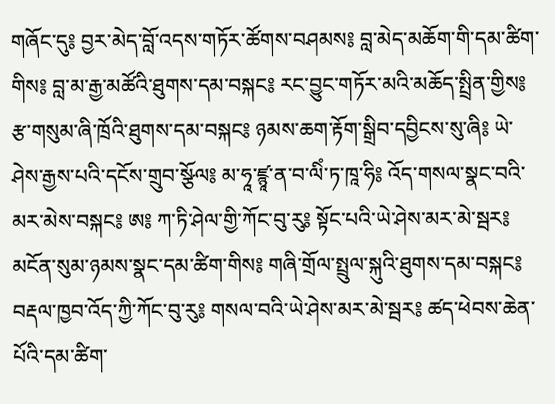གཞོང་དུ༔ བྱར་མེད་བློ་འདས་གཏོར་ཚོགས་བཤམས༔ བླ་མེད་མཆོག་གི་དམ་ཚིག་གིས༔ བླ་མ་རྒྱ་མཚོའི་ཐུགས་དམ་བསྐང༔ རང་བྱུང་གཏོར་མའི་མཆོད་སྤྲིན་གྱིས༔ རྩ་གསུམ་ཞི་ཁྲོའི་ཐུགས་དམ་བསྐང༔ ཉམས་ཆག་རྟོག་སྒྲིབ་དབྱིངས་སུ་ཞི༔ ཡེ་ཤེས་རྒྱས་པའི་དངོས་གྲུབ་སྩོལ༔ མ་ཧཱ་ཛྙཱ་ན་བ་ལིཾ་ཏ་ཁཱ་ཧི༔ འོད་གསལ་སྣང་བའི་མར་མེས་བསྐང༔ ཨ༔ ཀ་ཏི་ཤེལ་གྱི་ཀོང་བུ་རུ༔ སྟོང་པའི་ཡེ་ཤེས་མར་མེ་སྦར༔ མངོན་སུམ་ཉམས་སྣང་དམ་ཚིག་གིས༔ གཞི་གྲོལ་སྤྲུལ་སྐུའི་ཐུགས་དམ་བསྐང༔ བརྡལ་ཁྱབ་འོད་ཀྱི་ཀོང་བུ་རུ༔ གསལ་བའི་ཡེ་ཤེས་མར་མེ་སྦར༔ ཚད་ཕེབས་ཆེན་པོའི་དམ་ཚིག་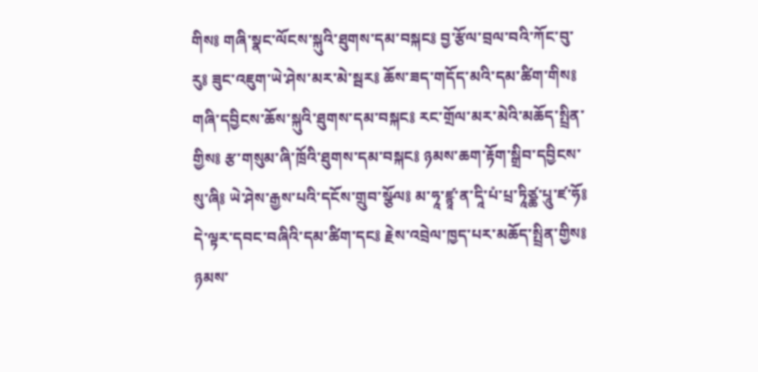གིས༔ གཞི་སྣང་ལོངས་སྐུའི་ཐུགས་དམ་བསྐང༔ བྱ་རྩོལ་བྲལ་བའི་ཀོང་བུ་རུ༔ ཟུང་འཇུག་ཡེ་ཤེས་མར་མེ་སྦར༔ ཆོས་ཟད་གདོད་མའི་དམ་ཚིག་གིས༔ གཞི་དབྱིངས་ཆོས་སྐུའི་ཐུགས་དམ་བསྐང༔ རང་གྲོལ་མར་མེའི་མཆོད་སྤྲིན་གྱིས༔ རྩ་གསུམ་ཞི་ཁྲོའི་ཐུགས་དམ་བསྐང༔ ཉམས་ཆག་རྟོག་སྒྲིབ་དབྱིངས་སུ་ཞི༔ ཡེ་ཤེས་རྒྱས་པའི་དངོས་གྲུབ་སྩོལ༔ མ་ཧཱ་ཛྙཱ་ན་དཱི་པཾ་པྲ་ཏཱིཙྪ་པཱུ་ཛ་ཧོ༔ དེ་ལྟར་དབང་བཞིའི་དམ་ཚིག་དང༔ རྗེས་འབྲེལ་ཁྱད་པར་མཆོད་སྤྲིན་གྱིས༔ ཉམས་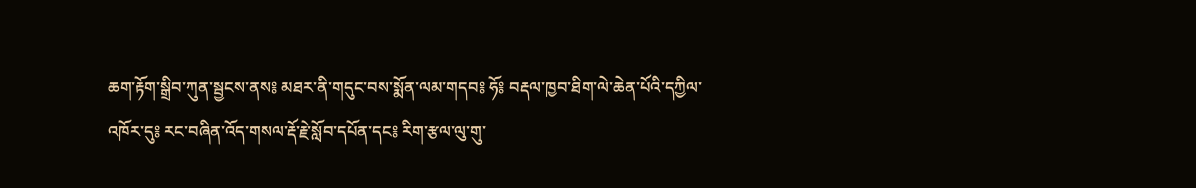ཆག་རྟོག་སྒྲིབ་ཀུན་སྦྱངས་ནས༔ མཐར་ནི་གདུང་བས་སྨོན་ལམ་གདབ༔ ཧོ༔ བརྡལ་ཁྱབ་ཐིག་ལེ་ཆེན་པོའི་དཀྱིལ་འཁོར་དུ༔ རང་བཞིན་འོད་གསལ་རྡོ་རྗེ་སློབ་དཔོན་དང༔ རིག་རྩལ་ལུ་གུ་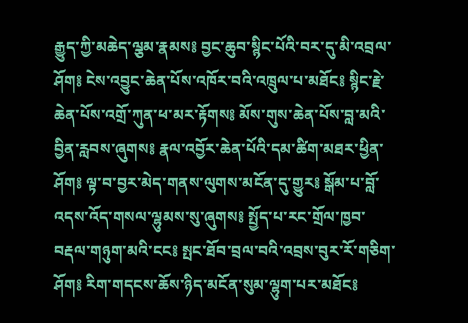རྒྱུད་ཀྱི་མཆེད་ལྕམ་རྣམས༔ བྱང་ཆུབ་སྙིང་པོའི་བར་དུ་མི་འབྲལ་ཤོག༔ ངེས་འབྱུང་ཆེན་པོས་འཁོར་བའི་འཁྲུལ་པ་མཐོང༔ སྙིང་རྗེ་ཆེན་པོས་འགྲོ་ཀུན་ཕ་མར་རྟོགས༔ མོས་གུས་ཆེན་པོས་བླ་མའི་བྱིན་རླབས་ཞུགས༔ རྣལ་འབྱོར་ཆེན་པོའི་དམ་ཚིག་མཐར་ཕྱིན་ཤོག༔ ལྟ་བ་བྱར་མེད་གནས་ལུགས་མངོན་དུ་གྱུར༔ སྒོམ་པ་བློ་འདས་འོད་གསལ་ལྷུམས་སུ་ཞུགས༔ སྤྱོད་པ་རང་གྲོལ་ཁྱབ་བརྡལ་གཉུག་མའི་ངང༔ སྤང་ཐོབ་བྲལ་བའི་འབྲས་བུར་རོ་གཅིག་ཤོག༔ རིག་གདངས་ཆོས་ཉིད་མངོན་སུམ་ལྷུག་པར་མཐོང༔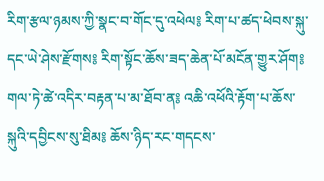རིག་རྩལ་ཉམས་ཀྱི་སྣང་བ་གོང་དུ་འཕེལ༔ རིག་པ་ཚད་ཕེབས་སྐུ་དང་ཡེ་ཤེས་རྫོགས༔ རིག་སྟོང་ཆོས་ཟད་ཆེན་པོ་མངོན་གྱུར་ཤོག༔ གལ་ཏེ་ཚེ་འདིར་བརྟན་པ་མ་ཐོབ་ན༔ འཆི་འཕོའི་རྟོག་པ་ཆོས་སྐུའི་དབྱིངས་སུ་ཐིམ༔ ཆོས་ཉིད་རང་གདངས་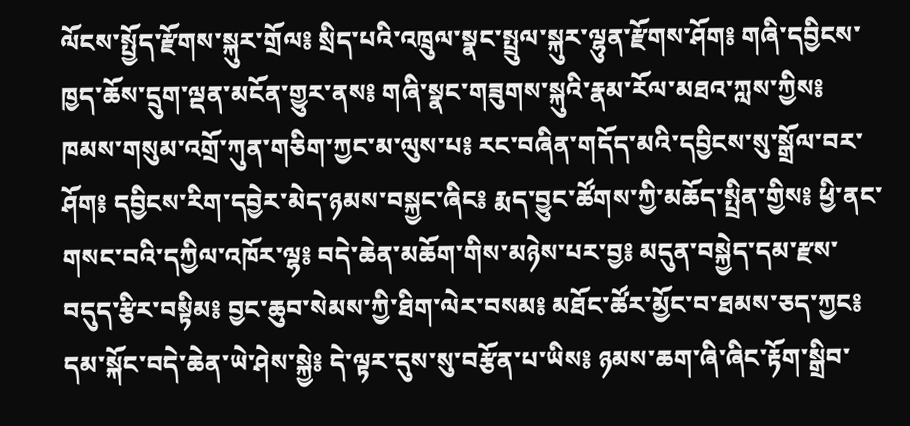ལོངས་སྤྱོད་རྫོགས་སྐུར་གྲོལ༔ སྲིད་པའི་འཁྲུལ་སྣང་སྤྲུལ་སྐུར་ལྷུན་རྫོགས་ཤོག༔ གཞི་དབྱིངས་ཁྱད་ཆོས་དྲུག་ལྡན་མངོན་གྱུར་ནས༔ གཞི་སྣང་གཟུགས་སྐུའི་རྣམ་རོལ་མཐའ་ཀླས་ཀྱིས༔ ཁམས་གསུམ་འགྲོ་ཀུན་གཅིག་ཀྱང་མ་ལུས་པ༔ རང་བཞིན་གདོད་མའི་དབྱིངས་སུ་སྒྲོལ་བར་ཤོག༔ དབྱིངས་རིག་དབྱེར་མེད་ཉམས་བསྐྱང་ཞིང༔ རྨད་བྱུང་ཚོགས་ཀྱི་མཆོད་སྤྲིན་གྱིས༔ ཕྱི་ནང་གསང་བའི་དཀྱིལ་འཁོར་ལྷ༔ བདེ་ཆེན་མཆོག་གིས་མཉེས་པར་བྱ༔ མདུན་བསྐྱེད་དམ་རྫས་བདུད་རྩིར་བསྟིམ༔ བྱང་ཆུབ་སེམས་ཀྱི་ཐིག་ལེར་བསམ༔ མཐོང་ཚོར་མྱོང་བ་ཐམས་ཅད་ཀྱང༔ དམ་སྐོང་བདེ་ཆེན་ཡེ་ཤེས་སྐྱེ༔ དེ་ལྟར་དུས་སུ་བརྩོན་པ་ཡིས༔ ཉམས་ཆག་ཞི་ཞིང་རྟོག་སྒྲིབ་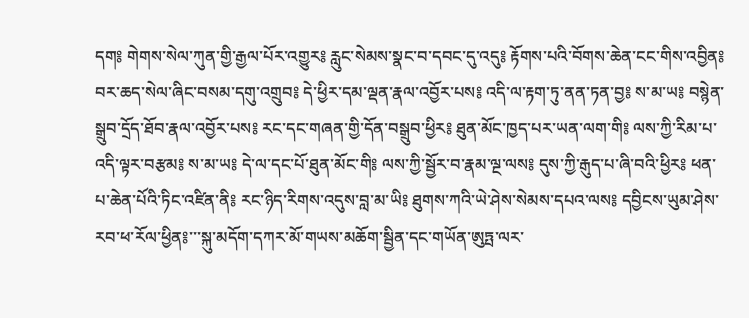དག༔ གེགས་སེལ་ཀུན་གྱི་རྒྱལ་པོར་འགྱུར༔ རླུང་སེམས་སྣང་བ་དབང་དུ་འདུ༔ རྟོགས་པའི་བོགས་ཆེན་ངང་གིས་འབྱིན༔ བར་ཆད་སེལ་ཞིང་བསམ་དགུ་འགྲུབ༔ དེ་ཕྱིར་དམ་ལྡན་རྣལ་འབྱོར་པས༔ འདི་ལ་རྟག་ཏུ་ནན་ཏན་བྱ༔ ས་མ་ཡ༔ བསྙེན་སྒྲུབ་དྲོད་ཐོབ་རྣལ་འབྱོར་པས༔ རང་དང་གཞན་གྱི་དོན་བསྒྲུབ་ཕྱིར༔ ཐུན་མོང་ཁྱད་པར་ཡན་ལག་གི༔ ལས་ཀྱི་རིམ་པ་འདི་ལྟར་བརྩམ༔ ས་མ་ཡ༔ དེ་ལ་དང་པོ་ཐུན་མོང་གི༔ ལས་ཀྱི་སྦྱོར་བ་རྣམ་ལྔ་ལས༔ དུས་ཀྱི་རྒུད་པ་ཞི་བའི་ཕྱིར༔ ཕན་པ་ཆེན་པོའི་ཏིང་འཛིན་ནི༔ རང་ཉིད་རིགས་འདུས་བླ་མ་ཡི༔ ཐུགས་ཀའི་ཡེ་ཤེས་སེམས་དཔའ་ལས༔ དབྱིངས་ཡུམ་ཤེས་རབ་ཕ་རོལ་ཕྱིན༔་་་སྐུ་མདོག་དཀར་མོ་གཡས་མཆོག་སྦྱིན་དང་གཡོན་ཨུཏྤ་ལར་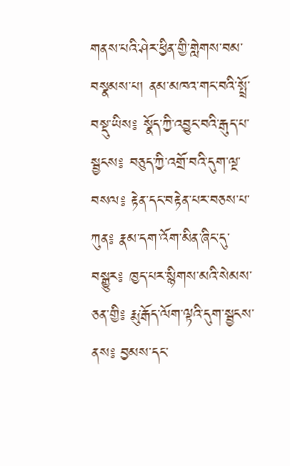གནས་པའི་ཤེར་ཕྱིན་གྱི་གླེགས་བམ་བསྣམས་པ། ནམ་མཁའ་གང་བའི་སྤྲོ་བསྡུ་ཡིས༔ སྣོད་ཀྱི་འབྱུང་བའི་རྒུད་པ་སྦྱངས༔ བཅུད་ཀྱི་འགྲོ་བའི་དུག་ལྔ་བསལ༔ རྟེན་དང་བརྟེན་པར་བཅས་པ་ཀུན༔ རྣམ་དག་འོག་མིན་ཞིང་དུ་བསྒྱུར༔ ཁྱད་པར་སྙིགས་མའི་སེམས་ཅན་གྱི༔ རྨུ་རྒོད་ལོག་ལྟའི་དུག་སྦྱངས་ནས༔ བྱམས་དང་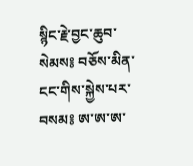སྙིང་རྗེ་བྱང་ཆུབ་སེམས༔ བཅོས་མིན་ངང་གིས་སྐྱེས་པར་བསམ༔ ཨ་ཨ་ཨ་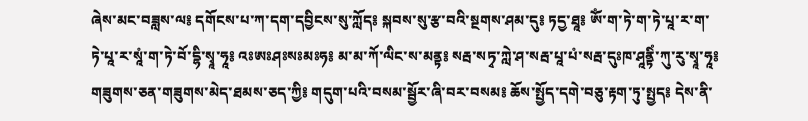ཞེས་མང་བཟླས་ལ༔ དགོངས་པ་ཀ་དག་དབྱིངས་སུ་ཀློད༔ སྐབས་སུ་རྩ་བའི་སྔགས་ཤམ་དུ༔ ཏདྱ་ཐཱ༔ ཨོཾ་ག་ཏེ་ག་ཏེ་པཱ་ར་ག་ཏེ་པཱ་ར་སཱཾ་ག་ཏེ་བོ་དྷི་སྭཱ་ཧཱ༔ འཿཨཿཤཿསཿམཿཧ༔ མ་མ་ཀོ་ལིང་ས་མནྟ༔ སརྦ་སཏྭ་ཀླེ་ཤ་སརྦ་པཱ་པཾ་སརྦ་དུཿཁ་ཤཱནྟིཾ་ཀུ་རུ་སྭཱ་ཧཱ༔ གཟུགས་ཅན་གཟུགས་མེད་ཐམས་ཅད་ཀྱི༔ གདུག་པའི་བསམ་སྦྱོར་ཞི་བར་བསམ༔ ཆོས་སྤྱོད་དགེ་བཅུ་རྟག་ཏུ་སྤྱད༔ དེས་ནི་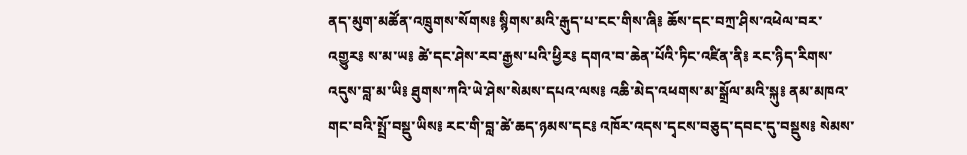ནད་མུག་མཚོན་འཁྲུགས་སོགས༔ སྙིགས་མའི་རྒུད་པ་ངང་གིས་ཞི༔ ཆོས་དང་བཀྲ་ཤིས་འཕེལ་བར་འགྱུར༔ ས་མ་ཡ༔ ཚེ་དང་ཤེས་རབ་རྒྱས་པའི་ཕྱིར༔ དགའ་བ་ཆེན་པོའི་ཏིང་འཛིན་ནི༔ རང་ཉིད་རིགས་འདུས་བླ་མ་ཡི༔ ཐུགས་ཀའི་ཡེ་ཤེས་སེམས་དཔའ་ལས༔ འཆི་མེད་འཕགས་མ་སྒྲོལ་མའི་སྐུ༔ ནམ་མཁའ་གང་བའི་སྤྲོ་བསྡུ་ཡིས༔ རང་གི་བླ་ཚེ་ཆད་ཉམས་དང༔ འཁོར་འདས་དྭངས་བཅུད་དབང་དུ་བསྡུས༔ སེམས་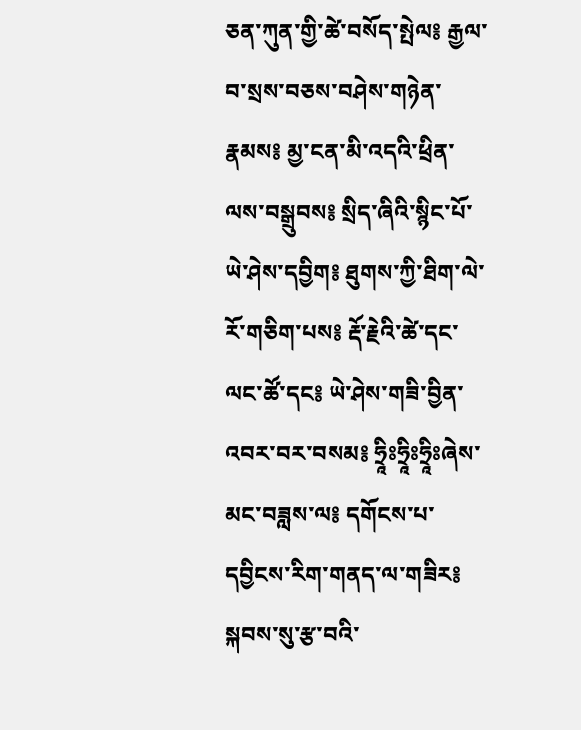ཅན་ཀུན་གྱི་ཚེ་བསོད་སྤེལ༔ རྒྱལ་བ་སྲས་བཅས་བཤེས་གཉེན་རྣམས༔ མྱ་ངན་མི་འདའི་ཕྲིན་ལས་བསྒྲུབས༔ སྲིད་ཞིའི་སྙིང་པོ་ཡེ་ཤེས་དབྱིག༔ ཐུགས་ཀྱི་ཐིག་ལེ་རོ་གཅིག་པས༔ རྡོ་རྗེའི་ཚེ་དང་ལང་ཚོ་དང༔ ཡེ་ཤེས་གཟི་བྱིན་འབར་བར་བསམ༔ ཧྲཱིཿཧྲཱིཿཧྲཱིཿཞེས་མང་བཟླས་ལ༔ དགོངས་པ་དབྱིངས་རིག་གནད་ལ་གཟིར༔ སྐབས་སུ་རྩ་བའི་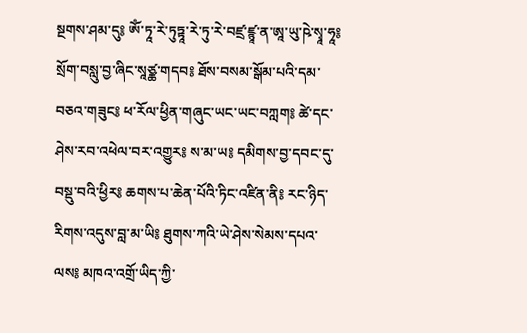སྔགས་ཤམ་དུ༔ ཨོཾ་ཏཱ་རེ་ཏུཏྟཱ་རེ་ཏུ་རེ་བཛྲ་ཛྙཱ་ན་ཨཱ་ཡུ་ཥེ་སྭཱ་ཧཱ༔ སྲོག་བསླུ་བྱ་ཞིང་སཱཙྪ་གདབ༔ ཐོས་བསམ་སྒོམ་པའི་དམ་བཅའ་གཟུང༔ ཕ་རོལ་ཕྱིན་གཞུང་ཡང་ཡང་བཀླག༔ ཚེ་དང་ཤེས་རབ་འཕེལ་བར་འགྱུར༔ ས་མ་ཡ༔ དམིགས་བྱ་དབང་དུ་བསྡུ་བའི་ཕྱིར༔ ཆགས་པ་ཆེན་པོའི་ཏིང་འཛིན་ནི༔ རང་ཉིད་རིགས་འདུས་བླ་མ་ཡི༔ ཐུགས་ཀའི་ཡེ་ཤེས་སེམས་དཔའ་ལས༔ མཁའ་འགྲོ་ཡིད་ཀྱི་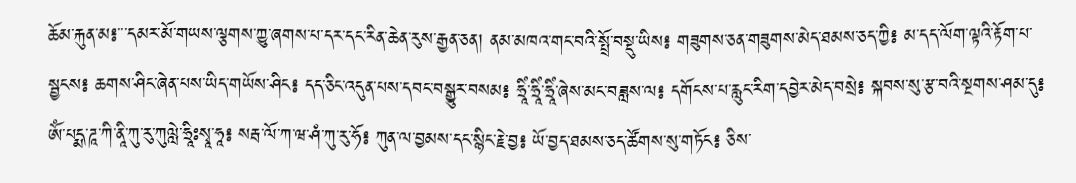ཆོམ་རྐུན་མ༔་་་དམར་མོ་གཡས་ལྕགས་ཀྱུ་ཞགས་པ་དར་དང་རིན་ཆེན་རུས་རྒྱན་ཅན། ནམ་མཁའ་གང་བའི་སྤྲོ་བསྡུ་ཡིས༔ གཟུགས་ཅན་གཟུགས་མེད་ཐམས་ཅད་ཀྱི༔ མ་དད་ལོག་ལྟའི་རྟོག་པ་སྦྱངས༔ ཆགས་ཤིང་ཞེན་པས་ཡིད་གཡོས་ཤིང༔ དད་ཅིང་འདུན་པས་དབང་བསྒྱུར་བསམ༔ ཧྲཱིཾ་ཧྲཱིཾ་ཧྲཱིཾ་ཞེས་མང་བཟླས་ལ༔ དགོངས་པ་རླུང་རིག་དབྱེར་མེད་བསྲེ༔ སྐབས་སུ་རྩ་བའི་སྔགས་ཤམ་དུ༔ ཨོཾ་པདྨ་ཌཱ་ཀི་ནཱི་ཀུ་རུ་ཀུལླེ་ཧྲཱིཿསྭཱ་ཧཱ༔ སརྦ་ལོ་ཀ་ཝ་ཤཾ་ཀུ་རུ་ཧོ༔ ཀུན་ལ་བྱམས་དང་སྙིང་རྗེ་བྱ༔ ཡོ་བྱད་ཐམས་ཅད་ཚོགས་སུ་གཏོང༔ ཅིས་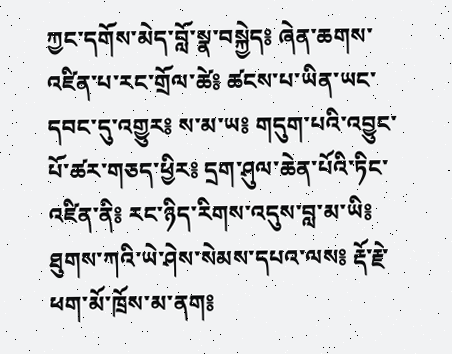ཀྱང་དགོས་མེད་བློ་སྣ་བསྐྱེད༔ ཞེན་ཆགས་འཛིན་པ་རང་གྲོལ་ཚེ༔ ཚངས་པ་ཡིན་ཡང་དབང་དུ་འགྱུར༔ ས་མ་ཡ༔ གདུག་པའི་འབྱུང་པོ་ཚར་གཅད་ཕྱིར༔ དྲག་ཤུལ་ཆེན་པོའི་ཏིང་འཛིན་ནི༔ རང་ཉིད་རིགས་འདུས་བླ་མ་ཡི༔ ཐུགས་ཀའི་ཡེ་ཤེས་སེམས་དཔའ་ལས༔ རྡོ་རྗེ་ཕག་མོ་ཁྲོས་མ་ནག༔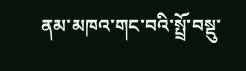ནམ་མཁའ་གང་བའི་སྤྲོ་བསྡུ་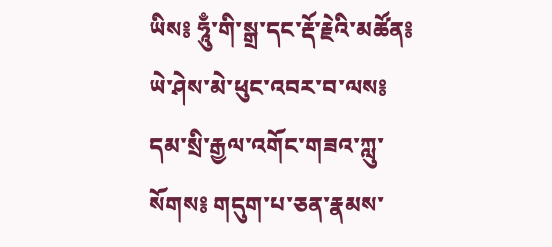ཡིས༔ ཧཱུྃ་གི་སྒྲ་དང་རྡོ་རྗེའི་མཚོན༔ ཡེ་ཤེས་མེ་ཕུང་འབར་བ་ལས༔ དམ་སྲི་རྒྱལ་འགོང་གཟའ་ཀླུ་སོགས༔ གདུག་པ་ཅན་རྣམས་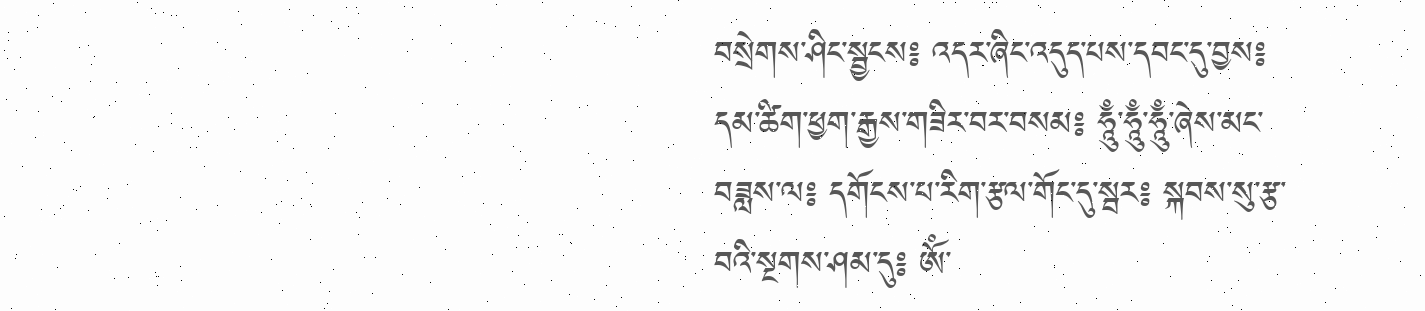བསྲེགས་ཤིང་སྦྱངས༔ འདར་ཞིང་འདུད་པས་དབང་དུ་བྱས༔ དམ་ཚིག་ཕྱག་རྒྱས་གཟིར་བར་བསམ༔ ཧཱུྃ་ཧཱུྃ་ཧཱུྃ་ཞེས་མང་བཟླས་ལ༔ དགོངས་པ་རིག་རྩལ་གོང་དུ་སྦར༔ སྐབས་སུ་རྩ་བའི་སྔགས་ཤམ་དུ༔ ཨོཾ་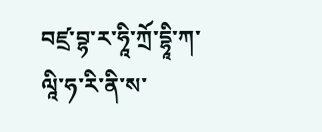བཛྲ་བྷ་ར་ཧཱི་ཀྲོ་དྷཱི་ཀ་ལཱི་ཧ་རི་ནི་ས་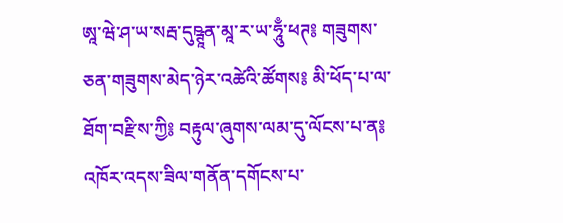ཨཱ་ཝེ་ཤ་ཡ་སརྦ་དུཥྚཱན་མཱ་ར་ཡ་ཧཱུྃ་ཕཊ༔ གཟུགས་ཅན་གཟུགས་མེད་ཉེར་འཚེའི་ཚོགས༔ མི་ཕོད་པ་ལ་ཐོག་བརྫིས་ཀྱི༔ བརྟུལ་ཞུགས་ལམ་དུ་ལོངས་པ་ན༔ འཁོར་འདས་ཟིལ་གནོན་དགོངས་པ་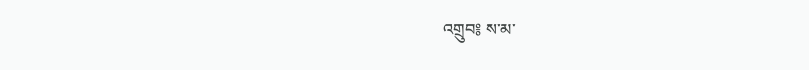འགྲུབ༔ ས་མ་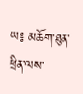ཡ༔ མཆོག་ཐུན་ཕྲིན་ལས་